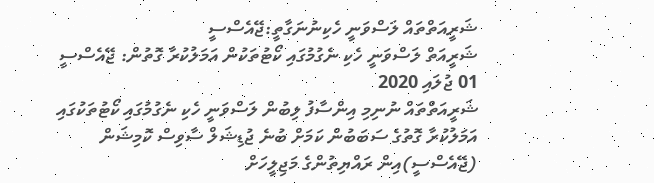ޝަރީއަތްތައް ލަސްވަނީ ހެކިނުނަގާތީ:ޖޭއެސްސީ
ޝަރީއަތް ލަސްވަނީ ހެކި ނެގުމުގައި ކޯޓުތަކުން އަމަލުކުރާ ގޮތުން: ޖޭއެސްސީ
01 ޖުލައި 2020
ޝަރީއަތްތައް ނުނިމި އިންސާފު ލިބުން ލަސްވަނީ ހެކި ނެގުމުގައި ކޯޓުތަކުގައި އަމަލުކުރާ ގޮތުގެ ސަބަބުން ކަމަށް ބުނެ ޖުޑިޝަލް ސާވިސް ކޮމިޝަން (ޖޭއެސްސީ)އިން ރައްޔިތުންގެ މަޖިލީހަށް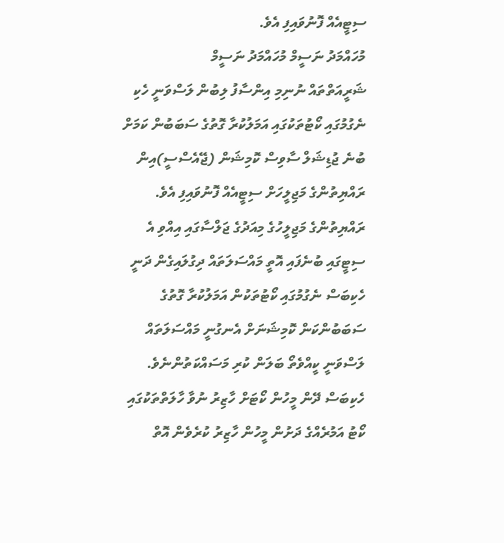ސިޓީއެއް ފޮނުވައިފި އެވެ.
މުހައްމަދު ނަސީމް މުހައްމަދު ނަސީމް
ޝަރީއަތްތައް ނުނިމި އިންސާފު ލިބުން ލަސްވަނީ ހެކި ނެގުމުގައި ކޯޓުތަކުގައި އަމަލުކުރާ ގޮތުގެ ސަބަބުން ކަމަށް ބުނެ ޖުޑިޝަލް ސާވިސް ކޮމިޝަން (ޖޭއެސްސީ)އިން ރައްޔިތުންގެ މަޖިލީހަށް ސިޓީއެއް ފޮނުވައިފި އެވެ.
ރައްޔިތުންގެ މަޖިލީހުގެ މިއަދުގެ ޖަލްސާގައި އިއްވި އެ ސިޓީގައި ބުނެފައި އޮތީ މައްސަލަތައް ދިގުލައިގެން ދަނީ ހެކިބަސް ނެގުމުގައި ކޯޓުތަކުން އަމަލުކުރާ ގޮތުގެ ސަބަބުންކަން ކޮމިޝަނަށް އެނގުނީ މައްސަލަތައް ލަސްވަނީ ކީއްވެތޯ ބަލަން ކުރި މަސައްކަތުންނެވެ. ހެކިބަސް ދޭން މީހުން ކޯޓަށް ހާޒިރު ނުވާ ހާލަތްތަކުގައި ކޯޓު އަމުރެއްގެ ދަށުން މީހުން ހާޒިރު ކުރެވެން އޮތް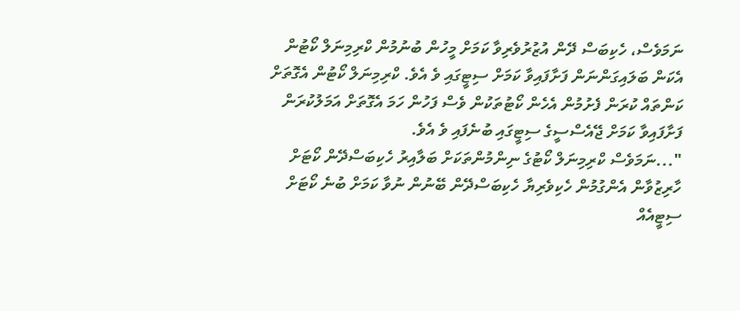ނަމަވެސް، ހެކިބަސް ދޭން އުޒުރުވެރިވާ ކަމަށް މީހުން ބުނުމުން ކްރިމިނަލް ކޯޓުން އެކަން ބަލައިގަންނަން ފަށާފައިވާ ކަމަށް ސިޓީގައި ވެ އެވެ. ކްރިމިނަލް ކޯޓުން އެގޮތަށް ކަންތައް ކުރަން ފެށުމުން އެހެން ކޯޓުތަކުން ވެސް ފަހުން ހަމަ އެގޮތަށް އަމަލުކުރަން ފަށާފައިވާ ކަމަށް ޖޭއެސްސީގެ ސިޓީގައި ބުނެފައި ވެ އެވެ.
"...ނަމަވެސް ކްރިމިނަލް ކޯޓުގެ ނިންމުންތަކަށް ބަލާއިރު ހެކިބަސްދޭން ކޯޓަށް ހާރިޒުވާން އެންގުމުން ހެކިވެރިޔާ ހެކިބަސްދޭން ބޭނުން ނުވާ ކަމަށް ބުނެ ކޯޓަށް ސިޓީއެއް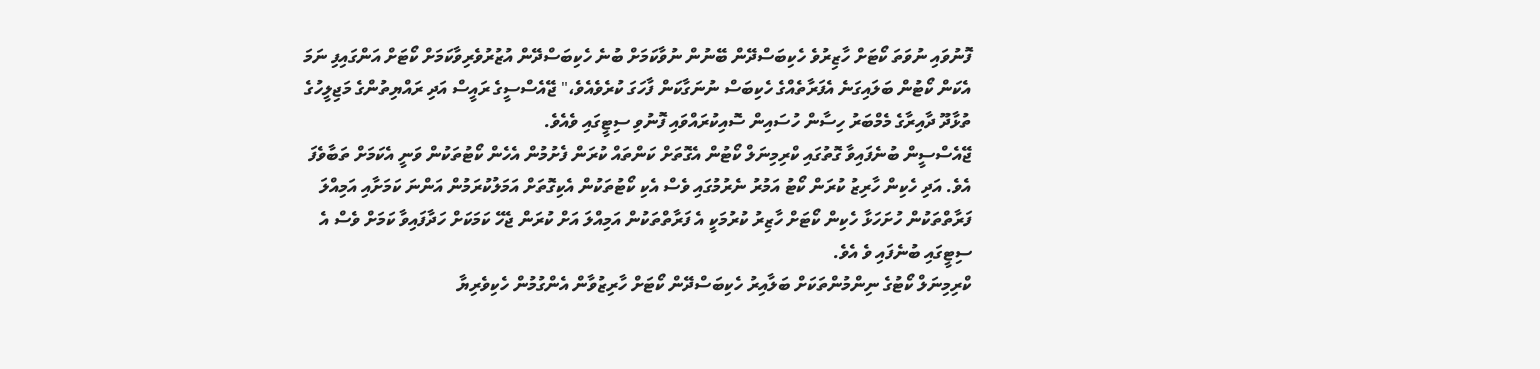ފޮނުވައި ނުވަތަ ކޯޓަށް ހާޒިރުވެ ހެކިބަސްދޭން ބޭނުން ނުވާކަމަށް ބުނެ ހެކިބަސްދޭން އުޒުރުވެރިވާކަމަށް ކޯޓަށް އަންގައިފި ނަމަ އެކަން ކޯޓުން ބަލައިގަނެ އެފަރާތެއްގެ ހެކިބަސް ނުނަގާކަން ފާހަގަ ކުރެވެއެވެ،" ޖޭއެސްސީގެ ރައީސް އަދި ރައްޔިތުންގެ މަޖިލީހުގެ ތުޅާދޫ ދާއިރާގެ މެމްބަރު ހިސާން ހުސައިން ސޮއިކުރައްވައި ފޮނުވި ސިޓީގައި ވެއެވެ.
ޖޭއެސްސީން ބުނެފައިވާ ގޮތުގައި ކްރިމިނަލް ކޯޓުން އެގޮތަށް ކަންތައް ކުރަން ފެށުމުން އެހެން ކޯޓުތަކުން ވަނީ އެކަމަށް ތަބާވެފަ އެވެ. އަދި ހެކިން ހާރިޒު ކުރަން ކޯޓު އަމުރު ނެރުމުގައި ވެސް އެކި ކޯޓުތަކުން އެކިގޮތަށް އަމަލުކުރަމުން އަންނަ ކަމަށާއި އަމިއްލަ ފަރާތްތަކުން ހުށަހަޅާ ހެކިން ކޯޓަށް ހާޒިރު ކުރުމަކީ އެ ފަރާތްތަކުން އަމިއްލަ އަށް ކުރަން ޖެހޭ ކަމަކަށް ހަދާފައިވާ ކަމަށް ވެސް އެ ސިޓީގައި ބުނެފައި ވެ އެވެ.
ކްރިމިނަލް ކޯޓުގެ ނިންމުންތަކަށް ބަލާއިރު ހެކިބަސްދޭން ކޯޓަށް ހާރިޒުވާން އެންގުމުން ހެކިވެރިޔާ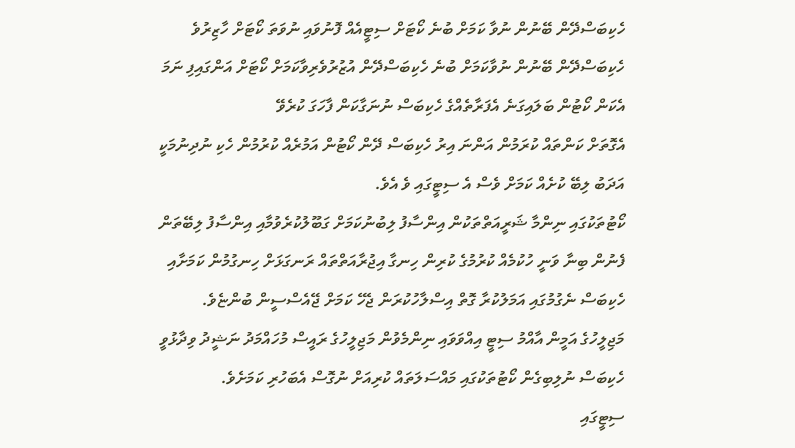ހެކިބަސްދޭން ބޭނުން ނުވާ ކަމަށް ބުނެ ކޯޓަށް ސިޓީއެއް ފޮނުވައި ނުވަތަ ކޯޓަށް ހާޒިރުވެ ހެކިބަސްދޭން ބޭނުން ނުވާކަމަށް ބުނެ ހެކިބަސްދޭން އުޒުރުވެރިވާކަމަށް ކޯޓަށް އަންގައިފި ނަމަ އެކަން ކޯޓުން ބަލައިގަނެ އެފަރާތެއްގެ ހެކިބަސް ނުނަގާކަން ފާހަގަ ކުރެވޭ
އެގޮތަށް ކަންތައް ކުރަމުން އަންނަ އިރު ހެކިބަސް ދޭން ކޯޓުން އަމުރެއް ކުރުމުން ހެކި ނުދިނުމަކީ އަދަބު ލިބޭ ކުށެއް ކަމަށް ވެސް އެ ސިޓީގައި ވެ އެވެ.
ކޯޓުތަކުގައި ނިންމާ ޝަރީއަތްތަކުން އިންސާފު ލިބުނުކަމަށް ގަބޫލުކުރެވުމާއި އިންސާފު ލިބޭތަން ފެނުން ބިނާ ވަނީ ހުކުމެއް ކުރުމުގެ ކުރިން ހިނގާ އިޖުރާއަތްތައް ރަނގަޅަށް ހިނގުމުން ކަމަށާއި ހެކިބަސް ނެގުމުގައި އަމަލުކުރާ ގޮތް އިސްލާހުކުރަން ޖެހޭ ކަމަށް ޖޭއެސްސީން ބުންޏެވެ.
މަޖިލީހުގެ އަމީން އާއްމު ސިޓީ އިއްވަވައި ނިންމެވުން މަޖިލީހުގެ ރައީސް މުހައްމަދު ނަޝީދު ވިދާޅުވީ ހެކިބަސް ނުލިބިގެން ކޯޓުތަކުގައި މައްސަލަތައް ކުރިއަށް ނުގޮސް އެބަހުރި ކަމަށެވެ.
ސިޓީގައި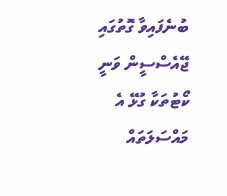ބުނެފައިވާ ގޮތުގައި ޖޭއެސްސީން ވަނީ ކޯޓުތަކާ ގުޅޭ އެ މައްސަލަތައް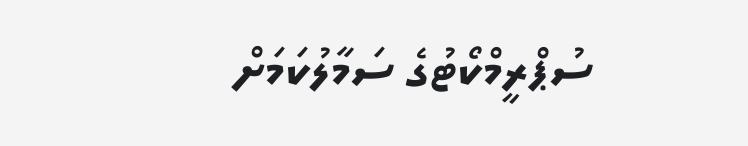ސުޕްރީމްކޯޓުގެ ސަމާލުކަމަށް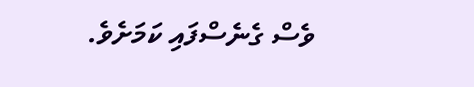ވެސް ގެނެސްފައި ކަމަށެވެ.